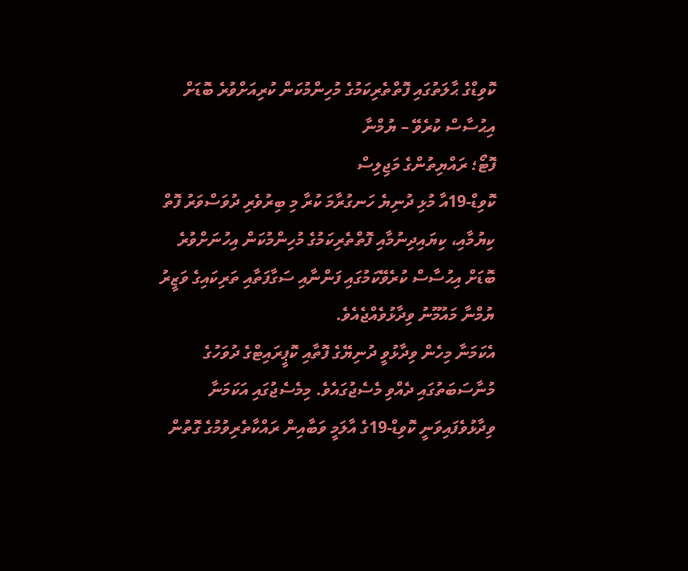ކޮވިޑްގެ ޙާލަތުގައި ފޮތްތެރިކަމުގެ މުހިންމުކަން ކުރިއަށްވުރެ ބޮޑަށް އިޙުސާސް ކުރެވޭ – ޔުމްނާ
ފޮޓޯ؛ ރައްޔިތުންގެ މަޖިލިސް
ކޮވިޑް-19އާ މުޅި ދުނިޔެ ހަނގުރާމަ ކުރާ މި ބިރުވެރި ދުވަސްވަރު ފޮތް ކިޔުމާއި، ކިޔައިދިނުމާއި ފޮތްތެރިކަމުގެ މުހިންމުކަން އިހުނަށްވުރެ ބޮޑަށް އިޙުސާސް ކުރެވޭކަމުގައި ފަންނާއި ސަގާފަތާއި ތަރިކައިގެ ވަޒީރު
ޔުމްނާ މައުމޫނު ވިދާޅުވެއްޖެއެވެ.
އެކަމަނާ މިހެން ވިދާޅުވީ ދުނިޔޭގެ ފޮތާއި ކޮޕީރައިޓްގެ ދުވަހުގެ މުނާސަބަތުގައި ދެއްވި މެސެޖުގައެވެ. މިމެސެޖުގައި އަކަމަނާ ވިދާޅުވެފައިވަނީ ކޮވިޑް-19ގެ އާލަމީ ވަބާއިން ރައްކާތެރިވުމުގެ ގޮތުން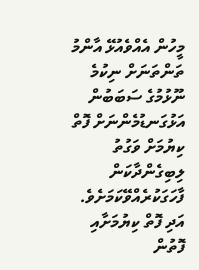މީހުން އެއްވެއުޅޭ އާންމު ތަންތަނަށް ނިކުމެ ނޫޅުމުގެ ސަބަބުން އަޅުގަނޑުމެންނަށް ފޮތް ކިޔުމަށް ވަގުތު ލިބިގެންދާކަން ފާހަގަކުރެއްވޭކަމަށެވެ. އަދި ފޮތް ކިޔުމަށާއި ފޮތުން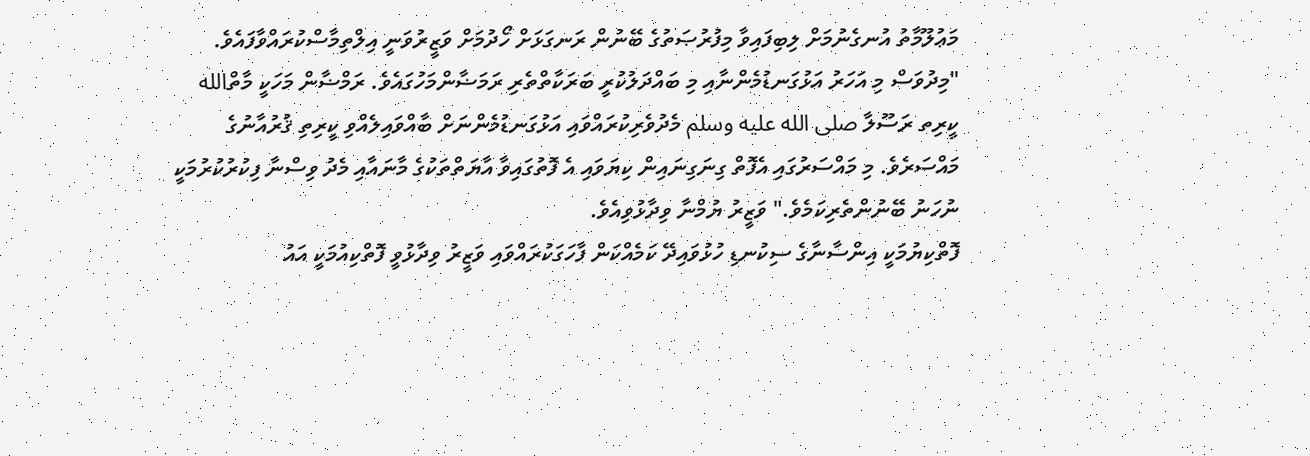މަޢުލޫމާތު އުނގެނުމަށް ލިބިފައިވާ މިފުރުޞަތުގެ ބޭނުން ރަނގަޅަށް ހޯދުމަށް ވަޒީރުވަނީ އިލްތިމާސްކުރައްވާފައެވެ.
"މިދުވަސް މި އަހަރު އަޅުގަނޑުމެންނާއި މި ބައްދަލުކުރީ ބަރަކާތްތެރި ރަމަޟާންމަހުގައެވެ. ރަމްޟާން މަހަކީ މާތްالله  ކީރިތ ރަސޫލާ صلى الله عليه وسلم މެދުވެރިކުރައްވައި އަޅުގަނޑުމެންނަށް ބާއްވައިލެއްވި ކީރިތި ޤުރުއާނުގެ މައްސަރެވެ. މި މައްސަރުގައި އެފޮތް ގިނަގިނައިން ކިޔަވައި އެ ފޮތުގައިވާ އާޔަތްތަކުގެ މާނައާއި މެދު ވިސްނާ ފިކުރުކުރުމަކީ ނުހަނު ބޭނުންތެރިކަމެވެ." ވަޒީރު ޔުމްނާ ވިދާޅުވިއެވެ.
ފޮތްކިޔުމަކީ އިންސާނާގެ ސިކުނޑި ހުޅުވައިދޭ ކަމެއްކަން ފާހަގަކުރައްވައި ވަޒީރު ވިދާޅުވީ ފޮތްކިއުމަކީ އައު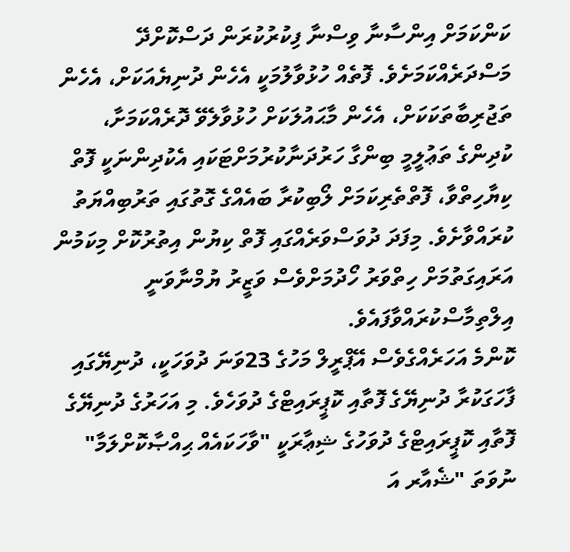ކަންކަމަށް އިންސާނާ ވިސްނާ ފިކުރުކުރަން ދަސްކޮށްދޭ މަސްދަރެއްކަމަށެވެ. ފޮތެއް ހުޅުވާލުމަކީ އެހެން ދުނިޔެއަކަށް، އެހެން ތަޖުރިބާތަކަކަށް، އެހެން މާޙައުލަކަށް ހުޅުވާލެވޭ ދޮރެއްކަމަށާ، ކުދިންގެ ތަޢުލީމީ ބިންގާ ހަރުދަނާކުރުމަށްޓަކައި އެކުދިންނަކީ ފޮތް ކިޔާހިތްވާ، ފޮތްތެރިކަމަށް ލޯބިކުރާ ބައެއްގެ ގޮތުގައި ތަރުބިއްޔަތު ކުރައްވާށެވެ. މިފަދަ ދުވަސްވަރެއްގައި ފޮތް ކިޔުން އިތުރުކޮށް މިކަމުން އަރައިގަތުމަށް ހިތްވަރު ހޯދުމަށްވެސް ވަޒީރު ޔުމްނާވަނީ އިލްތިމާސްކުރައްވާފައެވެ.
ކޮންމެ އަހަރެއްގެވެސް އޭޕްރީލް މަހުގެ 23ވަނަ ދުވަހަކީ، ދުނިޔޭގައި ފާހަގަކުރާ ދުނިޔޭގެ ފޮތާއި ކޮޕީރައިޓްގެ ދުވަހެވެ. މި އަހަރުގެ ދުނިޔޭގެ ފޮތާއި ކޮޕީރައިޓްގެ ދުވަހުގެ ޝިޢާރަކީ "ވާހަކައެއް ޙިއްޞާކޮށްލަމާ" ނުވަތަ "ޝެއާރ އަ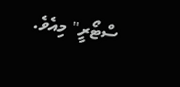ސްޓޯރީ" މިއެވެ.